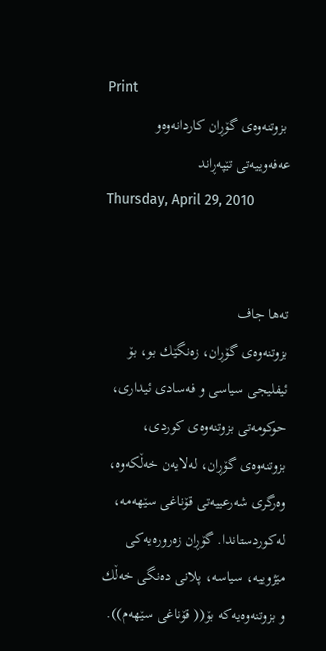Print
 بزوتنه‌وه‌ی‌ گۆڕان كاردانه‌وه‌و عه‌فه‌وییه‌تی‌ تێپه‌ڕاند
Thursday, April 29, 2010


ته‌ها جاف
بزوتنه‌وه‌ی‌ گۆڕان، زه‌نگێك بو، بۆ ئیفلیجی‌ سیاسی‌ و فه‌سادی‌ ئیداری‌، حوكومه‌تی‌ بزوتنه‌وه‌ی‌ كوردی‌، بزوتنه‌وه‌ی‌ گۆڕان، له‌لایه‌ن خه‌ڵكه‌وه‌، وه‌رگری‌ شه‌رعییه‌تی‌ قۆناغی‌ سێهه‌مه‌، له‌كوردستاندا. گۆڕان زه‌روره‌یه‌كی‌ مێژوییه‌، سیاسه‌، پلانی‌ ده‌نگی‌ خه‌ڵك و بزوتنه‌وه‌یه‌كه‌ بۆ(( قۆناغی‌ سێهه‌م)).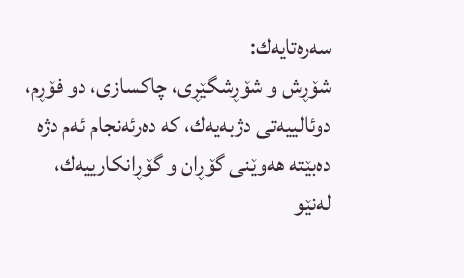سه‌ره‌تایه‌ك:
شۆڕش و شۆڕشگێڕی‌، چاكسازی‌، دو فۆڕم، دوئالییه‌تی‌ دژبه‌یه‌ك، كه‌ ده‌رئه‌نجام ئه‌م دژه‌ ده‌بێته‌ هه‌وێنی‌ گۆڕان و گۆڕانكارییه‌ك، له‌نێو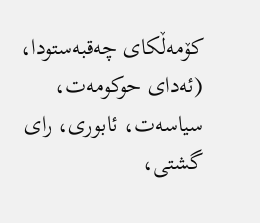كۆمه‌ڵكای‌ چه‌قبه‌ستودا، (ئه‌دای‌ حوكومه‌ت، سیاسه‌ت، ئابوری‌، رای‌ گشتی‌،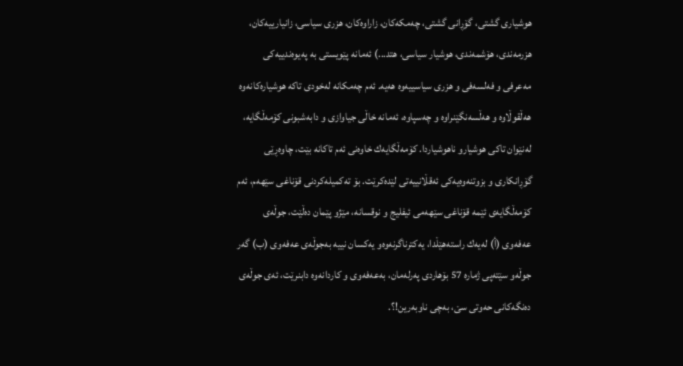هوشیاری‌ گشتی‌، گۆڕانی‌ گشتی‌، چه‌مكه‌كان، زاراوه‌كان، هزری‌ سیاسی‌، زانیارییه‌كان، هزرمه‌ندی‌، هۆشمه‌ندی‌، هوشیار سیاسی‌، هتد...) ئه‌مانه‌ پێویستی‌ به‌ په‌یوه‌ندییه‌كی‌ مه‌عرفی‌ و فه‌لسه‌فی‌ و هزری‌ سیاسییه‌وه‌ هه‌یه‌. ئه‌م چه‌مكانه‌ له‌خودی‌ تاكه‌ هوشیاره‌كانه‌وه‌ هه‌ڵقوڵاوه‌ و هه‌ڵسه‌نگێنراوه‌ و چه‌سپاوه‌، ئه‌مانه‌ خاڵی‌ جیاوازی‌ و دابه‌شبونی‌ كۆمه‌ڵگایه‌، له‌نێوان تاكی‌ هوشیارو ناهوشیاردا. كۆمه‌ڵگایه‌ك خاوه‌نی‌ ئه‌م تاكانه‌ بێت، چاوه‌ڕێی‌ گۆڕانكاری‌ و بزوتنه‌وه‌یه‌كی‌ ئه‌قڵانییه‌تی‌ لێده‌كرێت. بۆ ته‌كمیله‌كردنی‌ قۆناغی‌ سێهه‌م، ئه‌م كۆمه‌ڵگایه‌ی‌ ئێمه‌ قۆناغی‌ سێهه‌می‌ ئیفلیج و نوقسانه‌، مێژو پێمان ده‌ڵێت، جوڵه‌ی‌ عه‌فه‌وی‌ (أ) له‌یه‌ك راسته‌هێڵدا، یه‌كترناگرنه‌وه‌و یه‌كسان نییه‌ به‌جوڵه‌ی‌ عه‌فه‌وی‌ (ب) گه‌ر جوڵه‌و سێته‌پی‌ ژماره‌ 57 بۆهاردی‌ په‌رله‌مان، به‌عه‌فه‌وی‌ و كاردانه‌وه‌ دابنرێت، ئه‌ی‌ جوڵه‌ی‌ ده‌نگه‌كانی‌ حه‌وتی‌ سێ‌، به‌چی‌ ناوبه‌رین!؟.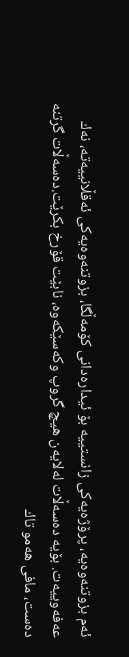ئه‌م بزوتنه‌وه‌یه‌، پرۆژه‌یه‌كی‌ زانستییه‌ بۆ ئیداره‌دانی‌ كۆمه‌ڵگا، بزوتنه‌وه‌یه‌كی‌ ئه‌قڵانییه‌ته‌، نه‌ك عه‌فه‌وییه‌ت. بۆیه‌ ده‌سه‌ڵات له‌لایه‌ن هیچ گروپ وكه‌سێكه‌وه‌، نابێت قۆرخ بكرێت.ده‌سه‌ڵات گرتنه‌ ده‌ست، مافی‌ هه‌مو تاك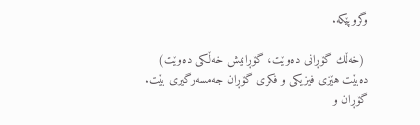وگروپێكه‌.

 (خه‌ڵك گۆڕانی‌ ده‌وێت، گۆڕانیش خه‌ڵكی‌ ده‌وێت)
ده‌بێت هێزی‌ فیزیكی‌ و فكری‌ گۆڕان جه‌مسه‌رگیری بێت. گۆڕان و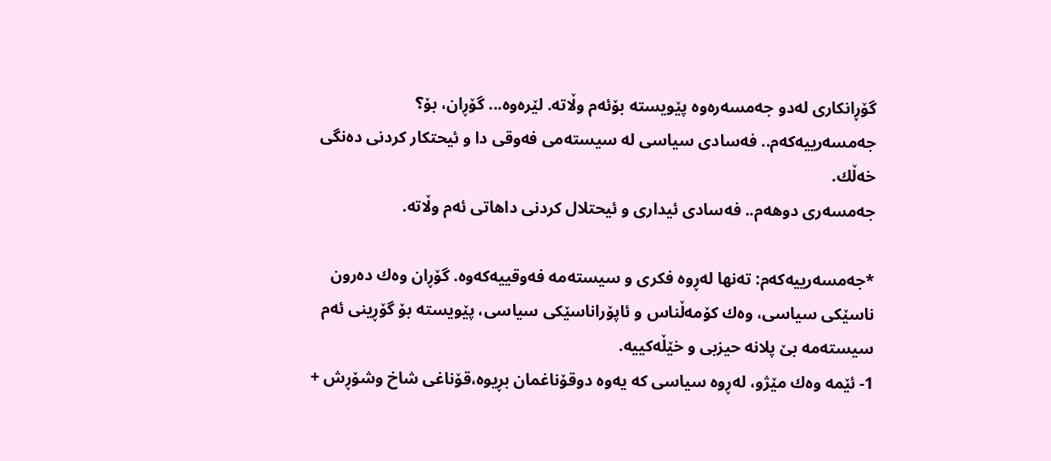گۆڕانكاری‌ له‌دو جه‌مسه‌ره‌وه‌ پێویسته‌ بۆئه‌م وڵاته‌. لێره‌وه‌... گۆڕان، بۆ؟
جه‌مسه‌رییه‌كه‌م.. فه‌سادی‌ سیاسی‌ له‌ سیسته‌می‌ فه‌وقی‌ دا و ئیحتكار كردنی‌ ده‌نگی‌ خه‌ڵك.
جه‌مسه‌ری‌ دوهه‌م.. فه‌سادی‌ ئیداری‌ و ئیحتلال كردنی‌ داهاتی‌ ئه‌م وڵاته‌.

*جه‌مسه‌رییه‌كه‌م: ته‌نها له‌ڕوه‌ فكری‌ و سیسته‌مه‌ فه‌وقییه‌كه‌وه‌. گۆڕان وه‌ك ده‌رون ناسێكی‌ سیاسی‌، وه‌ك كۆمه‌ڵناس و ئاپۆراناسێكی‌ سیاسی‌، پێویسته‌ بۆ گۆڕینی‌ ئه‌م سیسته‌مه‌ بێ‌ پلانه‌ حیزبی‌ و خێڵه‌كییه‌.
1- ئێمه‌ وه‌ك مێژو، له‌ڕوه‌ سیاسی‌ كه‌ یه‌وه‌ دوقۆناغمان بڕیوه‌،قۆناغی‌ شاخ وشۆڕش +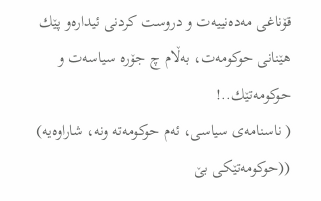قۆناغی‌ مه‌ده‌نییه‌ت و دروست كردنی‌ ئیداره‌و پێك هێنانی‌ حوكومه‌ت، به‌ڵام چ جۆره‌ سیاسه‌ت و حوكومه‌تێك..!
( ناسنامه‌ی‌ سیاسی‌، ئه‌م حوكومه‌ته‌ ونه‌، شاراوه‌یه‌)
((حوكومه‌تێكی‌ بێ‌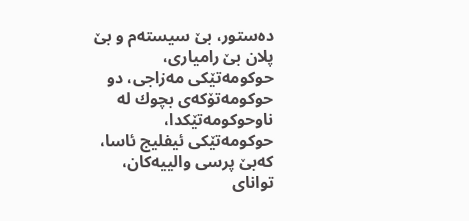ده‌ستور، بێ‌ سیسته‌م و بێ‌ پلان بێ‌ رامیاری‌، حوكومه‌تێكی‌ مه‌زاجی‌، دو حوكومه‌تۆكه‌ی‌ بچوك له‌ ناوحوكومه‌تێكدا، حوكومه‌تێكی‌ ئیفلیج ئاسا، كه‌بێ‌ پرسی‌ والییه‌كان، توانای‌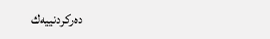ده‌ركردنییه‌ك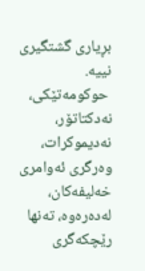بڕیاری‌ گشتگیری‌ نییه‌.
 حوكومه‌تێكی‌، نه‌دكتاتۆر، نه‌دیموكرات، وه‌رگری‌ ئه‌وامری‌ خه‌لیفه‌كان، له‌ده‌ره‌وه‌، ته‌نها رێچكه‌گری‌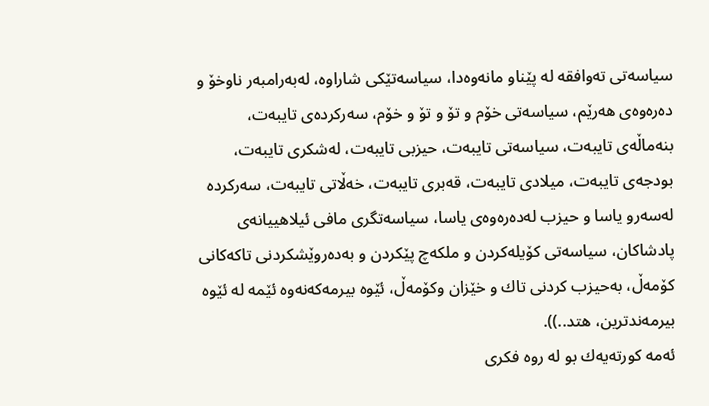سیاسه‌تی‌ ته‌وافقه‌ له‌ پێناو مانه‌وه‌دا، سیاسه‌تێكی‌ شاراوه‌، له‌به‌رامبه‌ر ناوخۆ و ده‌ره‌وه‌ی‌ هه‌رێم، سیاسه‌تی‌ خۆم و تۆ و تۆ و خۆم، سه‌ركرده‌ی‌ تایبه‌ت، بنه‌ماڵه‌ی‌ تایبه‌ت، سیاسه‌تی‌ تایبه‌ت، حیزبی‌ تایبه‌ت، له‌شكری‌ تایبه‌ت، بودجه‌ی‌ تایبه‌ت، میلادی‌ تایبه‌ت، قه‌بری‌ تایبه‌ت، خه‌ڵاتی‌ تایبه‌ت، سه‌ركرده‌ له‌سه‌رو یاسا و حیزب له‌ده‌ره‌وه‌ی‌ یاسا، سیاسه‌تگری‌ مافی‌ ئیلاهییانه‌ی‌ پادشاكان، سیاسه‌تی‌ كۆیله‌كردن و ملكه‌چ پێكردن و به‌ده‌روێشكردنی‌ تاكه‌كانی‌ كۆمه‌ڵ، به‌حیزب كردنی‌ تاك و خێزان وكۆمه‌ڵ، ئێوه‌ بیرمه‌كه‌نه‌وه‌ ئێمه‌ له‌ ئێوه‌ بیرمه‌ندترین، هتد..)).
ئه‌مه‌ كورته‌یه‌ك بو له‌ روه‌ فكری‌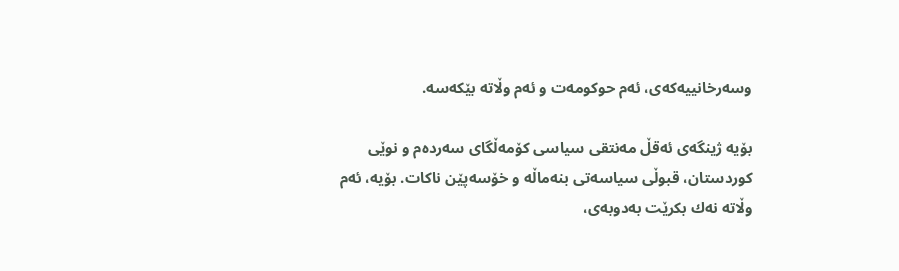وسه‌رخانییه‌كه‌ی‌، ئه‌م حوكومه‌ت و ئه‌م وڵاته‌ بێكه‌سه‌.

بۆیه‌ ژینگه‌ی‌ ئه‌قڵ مه‌نتقی‌ سیاسی‌ كۆمه‌ڵگای‌ سه‌رده‌م و نوێی‌ كوردستان، قبوڵی‌ سیاسه‌تی‌ بنه‌ماڵه‌ و خۆسه‌پێن ناكات. بۆیه‌، ئه‌م وڵاته‌ نه‌ك بكرێت به‌دوبه‌ی‌،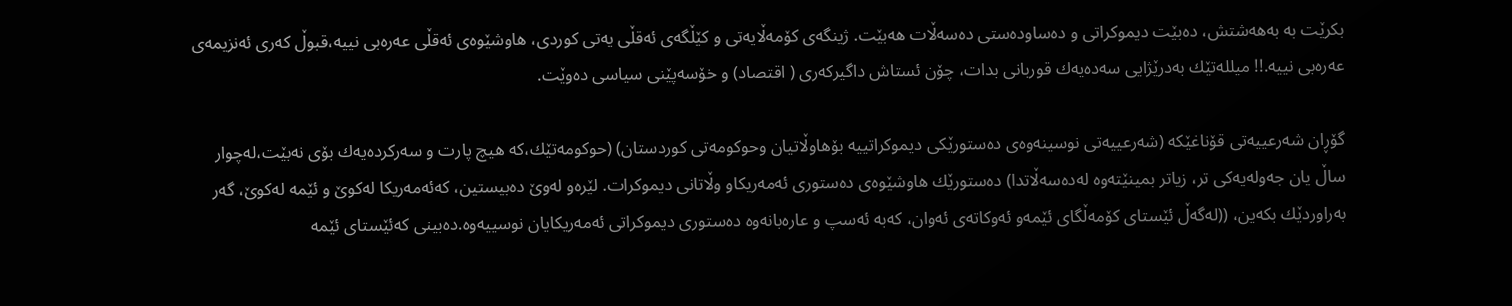بكرێت به‌ به‌هه‌شتش، ده‌بێت دیموكراتی‌ و ده‌ساوده‌ستی‌ ده‌سه‌ڵات هه‌بێت. ژینگه‌ی‌ كۆمه‌ڵایه‌تی‌ و كێڵگه‌ی‌ ئه‌قڵی یه‌تی‌ كوردی‌، هاوشێوه‌ی‌ ئه‌قڵی‌ عه‌ره‌بی‌ نییه‌،قبوڵ كه‌ری‌ ئه‌نزیمه‌ی‌ عه‌ره‌بی‌ نییه‌.!! میلله‌تێك به‌درێژایی‌ سه‌ده‌یه‌ك قوربانی‌ بدات، چۆن ئستاش داگیركه‌ری‌ ( اقتصاد) و خۆسه‌پێنی‌ سیاسی‌ ده‌وێت.

گۆڕان شه‌رعییه‌تی‌ قۆناغێكه‌ (شه‌رعییه‌تی‌ نوسینه‌وه‌ی‌ ده‌ستورێكی‌ دیموكراتییه‌ بۆهاوڵاتیان وحوكومه‌تی‌ كوردستان) (حوكومه‌تێك،كه‌ هیچ پارت و سه‌ركرده‌یه‌ك بۆی‌ نه‌بێت،له‌چوار ساڵ یان جه‌وله‌یه‌كی‌ تر، زیاتر بمینێته‌وه‌ له‌ده‌سه‌ڵاتدا) ده‌ستورێك هاوشێوه‌ی‌ ده‌ستوری‌ ئه‌مه‌ریكاو وڵاتانی‌ دیموكرات. لێره‌و له‌وێ‌ ده‌بیستین، كه‌ئه‌مه‌ریكا له‌كوێ‌ و ئێمه‌ له‌كوێ‌، گه‌ر به‌راوردێك بكه‌ین، ((له‌گه‌ڵ ئێستای‌ كۆمه‌ڵگای‌ ئێمه‌و ئه‌وكاته‌ی‌ ئه‌وان، كه‌به‌ ئه‌سپ و عاره‌بانه‌وه‌ ده‌ستوری‌ دیموكراتی‌ ئه‌مه‌ریكایان نوسییه‌وه‌.ده‌بینی‌ كه‌ئێستای‌ ئێمه‌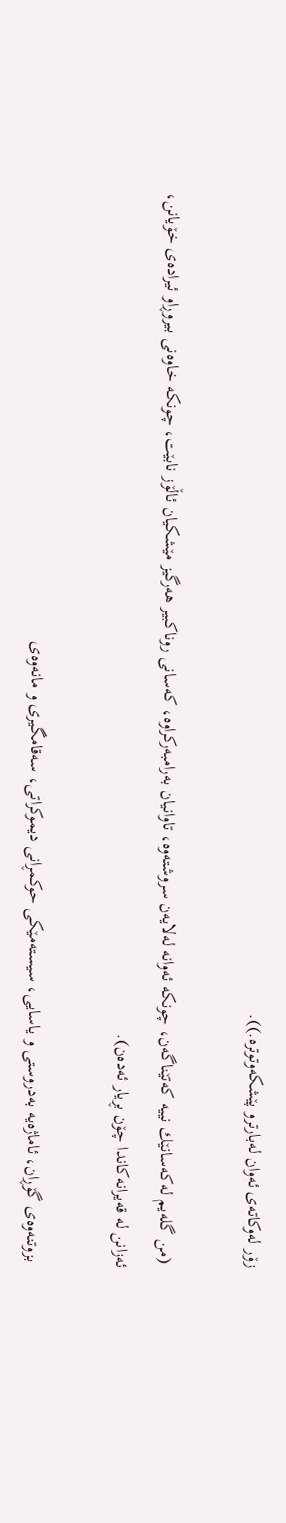زۆر له‌وكاته‌ی‌ ئه‌وان له‌بارترو پێشكه‌وتوتره‌.)).

 (من گله‌یم له‌كه‌سانێك نییه‌ كه‌تێناگه‌ن، چونكه‌ ئه‌وانه‌ له‌لایه‌ن سروشته‌وه‌، تاوانیان به‌رامبه‌ركراوه‌، كه‌سانی‌ روناكبیر هه‌رگیز مێشكیان ئاڵۆز نابێت، چونكه‌ خاوه‌نی‌ بیروڕاو ئیراده‌ی‌ خۆیانن، ئه‌زانن له‌ قه‌یرانه‌كاندا چۆن بڕیار ئه‌ده‌ن).

 بزوتنه‌وه‌ی‌ گۆڕان، ئاماژه‌یه‌ به‌دروستی‌ و یاسایی‌، سیسته‌مێكی‌ حوكمڕانی‌ دیموكراتی‌، سه‌قامگیری‌ و مانه‌وه‌ی‌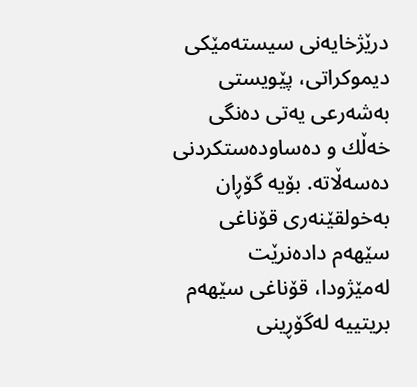درێژخایه‌نی‌ سیسته‌مێكی‌ دیموكراتی‌، پێویستی‌ به‌شه‌رعی یه‌تی‌ ده‌نگی‌ خه‌ڵك و ده‌ساوده‌ستكردنی‌ ده‌سه‌ڵاته‌. بۆیه‌ گۆڕان به‌خولقێنه‌ری‌ قۆناغی‌ سێهه‌م داده‌نرێت له‌مێژودا، قۆناغی‌ سێهه‌م بریتییه‌ له‌گۆڕینی‌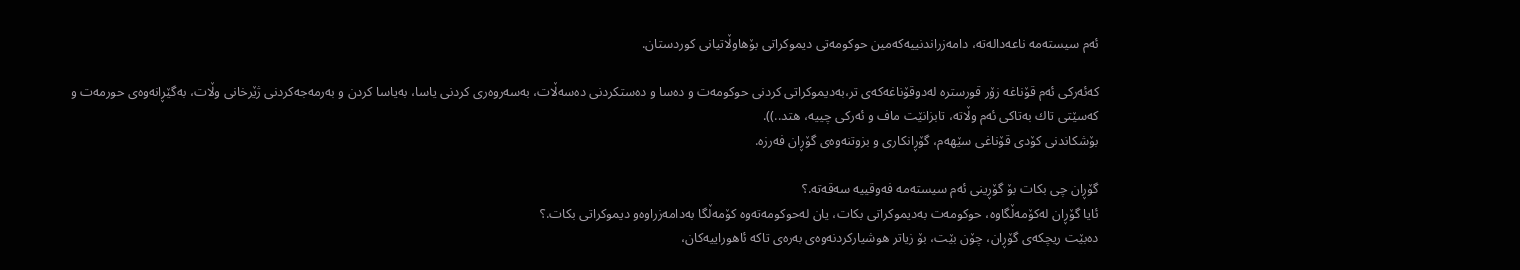ئه‌م سیسته‌مه‌ ناعه‌داله‌ته‌، دامه‌زراندنییه‌كه‌مین حوكومه‌تی‌ دیموكراتی‌ بۆهاوڵاتیانی‌ كوردستان.

كه‌ئه‌ركی‌ ئه‌م قۆناغه‌ زۆر قورستره‌ له‌دوقۆناغه‌كه‌ی‌ تر،به‌دیموكراتی‌ كردنی‌ حوكومه‌ت و ده‌سا و ده‌ستكردنی‌ ده‌سه‌ڵات، به‌سه‌روه‌ری‌ كردنی‌ یاسا، به‌یاسا كردن و به‌رمه‌جه‌كردنی‌ ژێرخانی‌ وڵات، به‌گێڕانه‌وه‌ی‌ حورمه‌ت و كه‌سێتی‌ تاك به‌تاكی‌ ئه‌م وڵاته‌، تابزانێت ماف و ئه‌ركی‌ چییه‌، هتد..)).
بۆشكاندنی‌ كۆدی‌ قۆناغی‌ سێهه‌م، گۆڕانكاری‌ و بزوتنه‌وه‌ی‌ گۆڕان فه‌رزه‌.

گۆڕان چی‌ بكات بۆ گۆڕینی‌ ئه‌م سیسته‌مه‌ فه‌وقییه‌ سه‌قه‌ته‌.؟
ئایا گۆڕان له‌كۆمه‌ڵگاوه‌، حوكومه‌ت به‌دیموكراتی‌ بكات، یان له‌حوكومه‌ته‌وه‌ كۆمه‌ڵگا به‌دامه‌زراوه‌و دیموكراتی‌ بكات.؟
ده‌بێت ریچكه‌ی‌ گۆڕان، چۆن بێت، بۆ زیاتر هوشیاركردنه‌وه‌ی‌ به‌ره‌ی‌ تاكه‌ ئاهوراییه‌كان،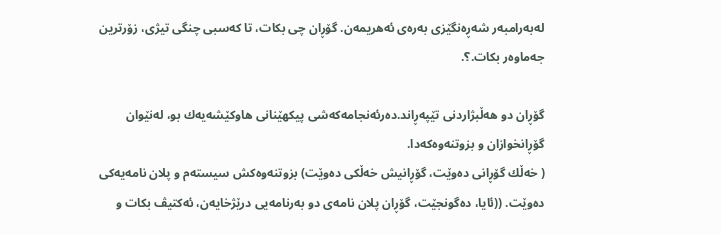له‌به‌رامبه‌ر شه‌ڕه‌نگێزی‌ به‌ره‌ی‌ ئه‌هریمه‌ن. گۆڕان چی‌ بكات، تا كه‌سبی‌ چنگی‌ تیژی‌، زۆرترین جه‌ماوه‌ر بكات.؟.

گۆڕان دو هه‌ڵبژاردنی‌ تێپه‌ڕاند.ده‌رئه‌نجامه‌كه‌شی‌ پیكهێنانی‌ هاوكێشه‌یه‌ك بو، له‌نێوان گۆڕانخوازان و بزوتنه‌وه‌كه‌دا.
( خه‌ڵك گۆڕانی‌ ده‌وێت، گۆڕانیش خه‌ڵكی‌ ده‌وێت) بزوتنه‌وه‌كش سیسته‌م و پلان نامه‌یه‌كی‌ ده‌وێت. ((ئایا، ده‌گونجێت، گۆڕان پلان نامه‌ی‌ دو به‌رنامه‌یی‌ درێژخایه‌ن، ئه‌كتیڤ بكات و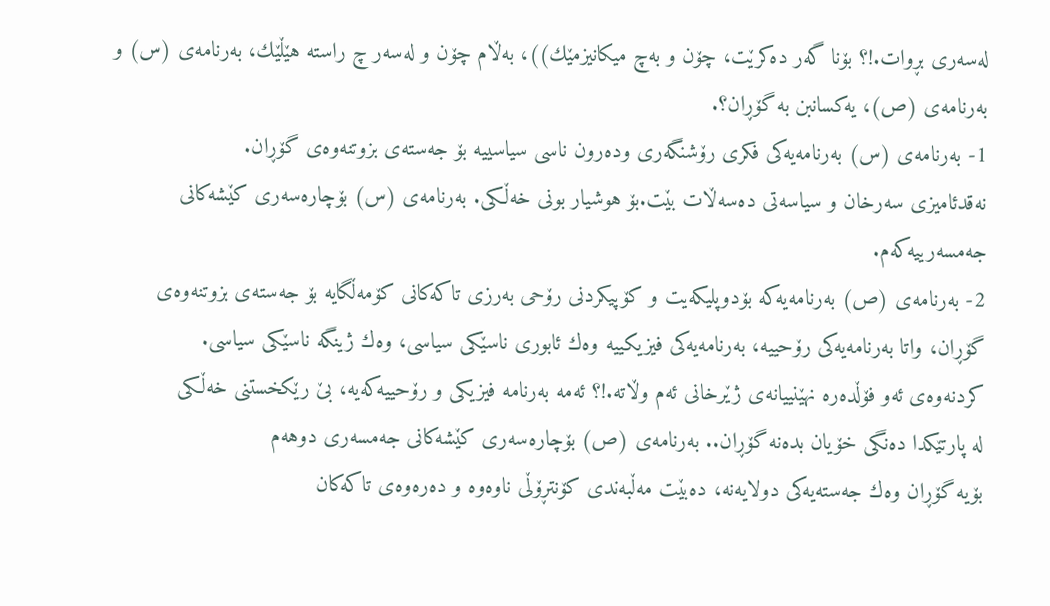له‌سه‌ری‌ بڕوات.!؟ بۆنا گه‌ر ده‌كرێت، چۆن و به‌چ میكانیزمێك))، به‌ڵام چۆن و له‌سه‌ر چ راسته‌ هێڵێك، به‌رنامه‌ی‌ (س) و به‌رنامه‌ی‌ (ص)، یه‌كسانبن به‌ گۆڕان؟.
1- به‌رنامه‌ی‌ (س) به‌رنامه‌یه‌كی‌ فكری‌ رۆشنگه‌ری‌ وده‌رون ناسی‌ سیاسییه‌ بۆ جه‌سته‌ی‌ بزوتنه‌وه‌ی‌ گۆڕان.
نه‌قدئامیزی‌ سه‌رخان و سیاسه‌تی‌ ده‌سه‌ڵات بێت.بۆ هوشیار بونی‌ خه‌ڵكی‌. به‌رنامه‌ی‌ (س) بۆچاره‌سه‌ری‌ كێشه‌كانی‌ جه‌مسه‌رییه‌كه‌م.
2- به‌رنامه‌ی‌ (ص) به‌رنامه‌یه‌كه‌ بۆدوپلیكه‌یت و كۆپیكردنی‌ رۆحی‌ به‌رزی‌ تاكه‌كانی‌ كۆمه‌ڵگایه‌ بۆ جه‌سته‌ی‌ بزوتنه‌وه‌ی‌ گۆڕان، واتا به‌رنامه‌یه‌كی‌ رۆحییه‌، به‌رنامه‌یه‌كی‌ فیزیكییه‌ وه‌ك ئابوری‌ ناسێكی‌ سیاسی‌، وه‌ك ژینگه‌ ناسێكی‌ سیاسی‌.
كردنه‌وه‌ی‌ ئه‌و فۆڵده‌ره‌ نهێنییانه‌ی‌ ژێرخانی‌ ئه‌م وڵاته‌.!؟ ئه‌مه‌ به‌رنامه‌ فیزیكی‌ و رۆحییه‌كه‌یه‌، بێ‌ رێكخستنی‌ خه‌ڵكی‌
له‌ پارتێكدا ده‌نگی‌ خۆیان بده‌نه‌ گۆڕان.. به‌رنامه‌ی‌ (ص) بۆچاره‌سه‌ری‌ كێشه‌كانی‌ جه‌مسه‌ری‌ دوهه‌م
بۆیه‌ گۆڕان وه‌ك جه‌سته‌یه‌كی‌ دولایه‌نه‌، ده‌بێت مه‌ڵبه‌ندی‌ كۆنتڕۆڵی‌ ناوه‌وه‌ و ده‌ره‌وه‌ی‌ تاكه‌كان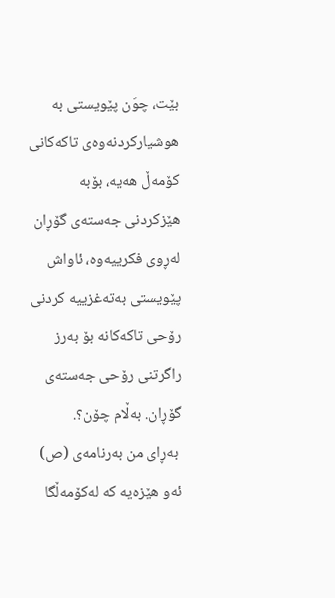بێت، چوَن پێویستی‌ به‌ هوشیاركردنه‌وه‌ی‌ تاكه‌كانی‌ كۆمه‌ڵ هه‌یه‌، بۆبه‌ هێزكردنی‌ جه‌سته‌ی‌ گۆڕان له‌ڕوی‌ فكرییه‌وه‌، ئاواش پێویستی‌ به‌ته‌غزییه‌ كردنی‌ رۆحی‌ تاكه‌كانه‌ بۆ به‌رز راگرتنی‌ رۆحی‌ جه‌سته‌ی‌ گۆڕان. به‌ڵام چۆن؟.
 به‌ڕای‌ من به‌رنامه‌ی‌ (ص) ئه‌و هێزه‌یه‌ كه‌ له‌كۆمه‌ڵگا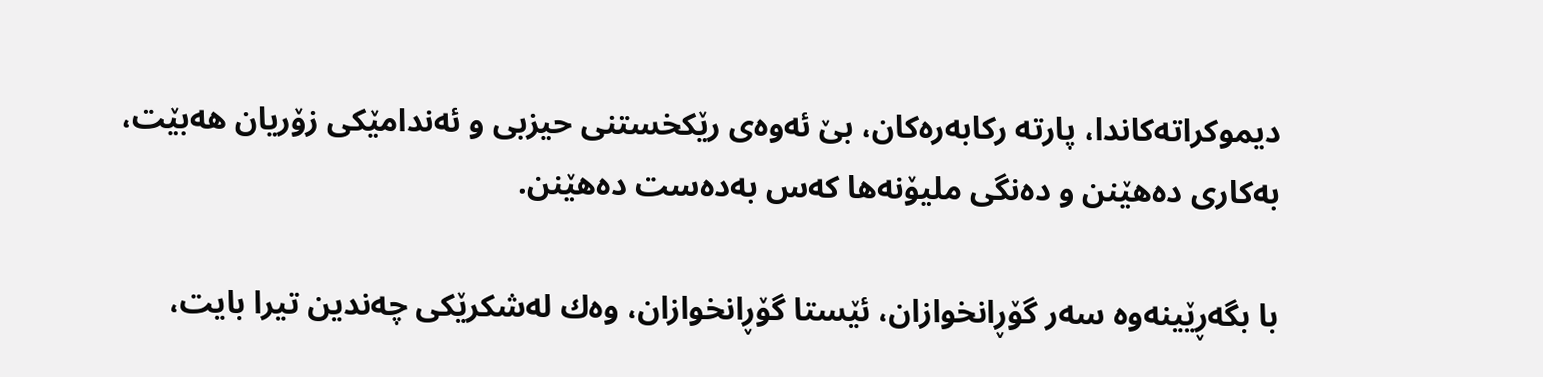دیموكراته‌كاندا، پارته‌ ركابه‌ره‌كان، بێ‌ ئه‌وه‌ی‌ رێكخستنی‌ حیزبی و ئه‌ندامێكی‌ زۆریان هه‌بێت، به‌كاری‌ ده‌هێنن و ده‌نگی‌ ملیۆنه‌ها كه‌س به‌ده‌ست ده‌هێنن.

با بگه‌ڕێینه‌وه‌ سه‌ر گۆڕانخوازان، ئێستا گۆڕانخوازان، وه‌ك له‌شكرێكی‌ چه‌ندین تیرا بایت،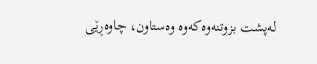له‌پشت بزوتنه‌وه‌كه‌وه‌ وه‌ستاون، چاوه‌ڕێی‌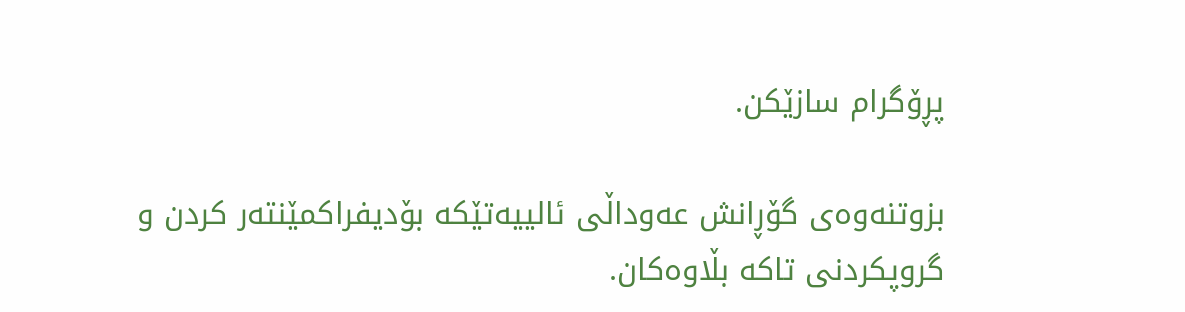پڕۆگرام سازێكن.

بزوتنه‌وه‌ی‌ گۆڕانش عه‌وداڵی‌ ئالییه‌تێكه‌ بۆدیفراكمێنته‌ر كردن و گروپكردنی‌ تاكه‌ بڵاوه‌كان.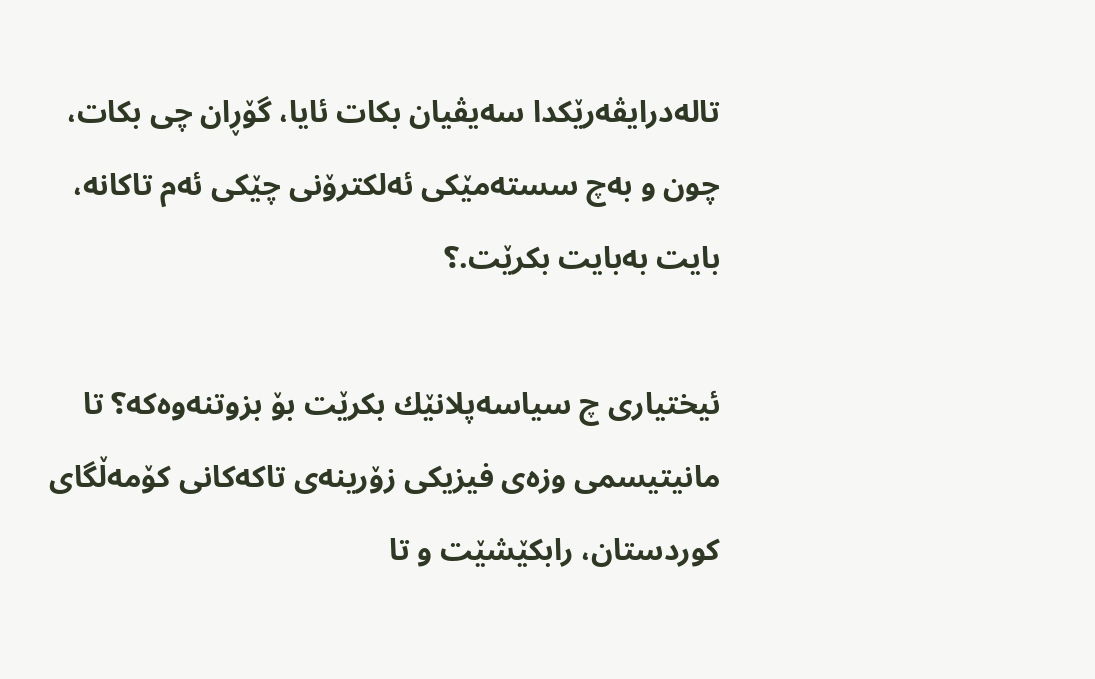تاله‌درایڤه‌رێكدا سه‌یڤیان بكات ئایا، گۆڕان چی‌ بكات، چون و به‌چ سسته‌مێكی‌ ئه‌لكترۆنی‌ چێكی‌ ئه‌م تاكانه‌، بایت به‌بایت بكرێت.؟

ئیختیاری‌ چ سیاسه‌پلانێك بكرێت بۆ بزوتنه‌وه‌كه‌؟ تا مانیتیسمی‌ وزه‌ی‌ فیزیكی‌ زۆرینه‌ی‌ تاكه‌كانی‌ كۆمه‌ڵگای‌ كوردستان، رابكێشێت و تا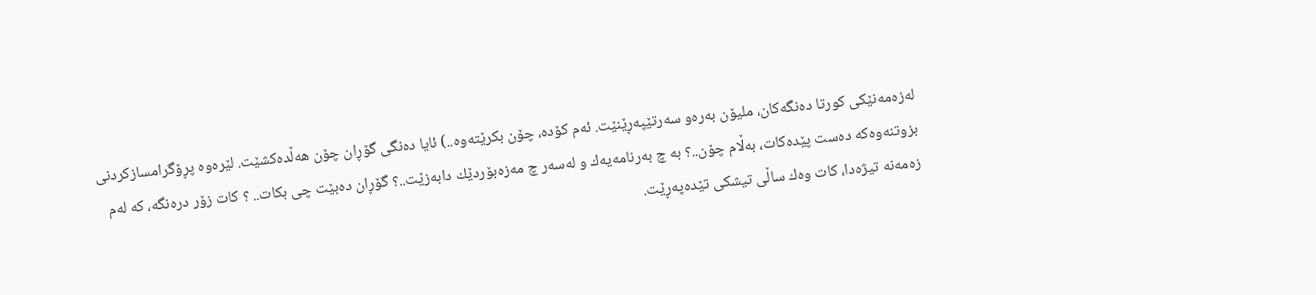له‌زه‌مه‌نێكی‌ كورتا ده‌نگه‌كان، ملیۆن به‌ره‌و سه‌رتێپه‌ڕێنێت. ئه‌م كۆده‌، چۆن بكرێته‌وه‌..) ئایا ده‌نگی‌ گۆڕان چۆن هه‌ڵده‌كشێت. لێره‌وه‌ پڕۆگرامسازكردنی‌ بزوتنه‌وه‌كه‌ ده‌ست پێده‌كات، به‌ڵام چۆن..؟ به‌ چ به‌رنامه‌یه‌ك و له‌سه‌ر چ مه‌زه‌بۆردێك دابه‌زێت..؟ گۆڕان ده‌بێت چی‌ بكات.. ؟ كات زۆر دره‌نگه‌، كه‌ له‌م زه‌مه‌نه‌ تیژه‌دا، كات وه‌ك ساڵی‌ تیشكی‌ تێده‌په‌ڕێت.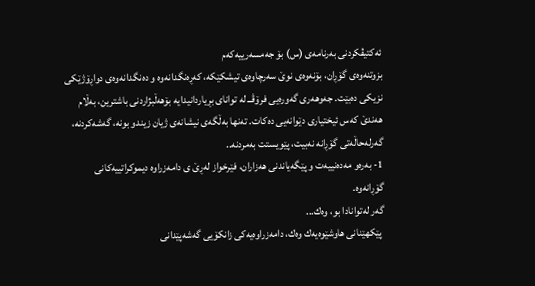ئه‌كتیڤكردنی‌ به‌رنامه‌ی‌ (س) بۆ جه‌مسه‌رییه‌كه‌م
بزوتنه‌وه‌ی‌ گۆڕان، بۆنه‌وه‌ی‌ نوێ‌ سه‌رچاوه‌ی‌ تیشكێكه‌، كه‌ڕه‌نگدانه‌وه‌ و ده‌نگدانه‌وه‌ی‌ دواڕۆژێكی‌ نزیكی‌ ده‌بێت. جه‌وهه‌ری‌ گه‌وره‌یی‌ فرۆڤــ له‌ توانای‌ بڕیاردانیدایه‌ بۆهه‌ڵبژاردنی‌ باشترین، به‌ڵام هه‌ندێ‌ كه‌س ئیختیاری‌ دێوانه‌یی‌ ده‌كات. ته‌نها به‌ڵگه‌ی‌ نیشانه‌ی‌ ژیان زیندو بونه‌، گه‌شه‌كردنه‌، گه‌رله‌حاڵه‌تی‌ گۆڕانه‌ نه‌بیت، پێویستت به‌مردنه‌..
1- به‌ره‌و مه‌ده‌نییه‌ت و پێگه‌یاندنی‌ هه‌زاران، فێرخواز له‌ڕێ‌ ی‌ دامه‌زراوه‌ دیموكراتییه‌كانی‌ گۆڕانه‌وه‌.
گه‌ر له‌توانادا بو، وه‌ك...
 پێكهێنانی‌ هاوشێوه‌یه‌ك وه‌ك، دامه‌زراوه‌یه‌كی‌ زانكۆیی‌ گه‌شه‌پێدانی‌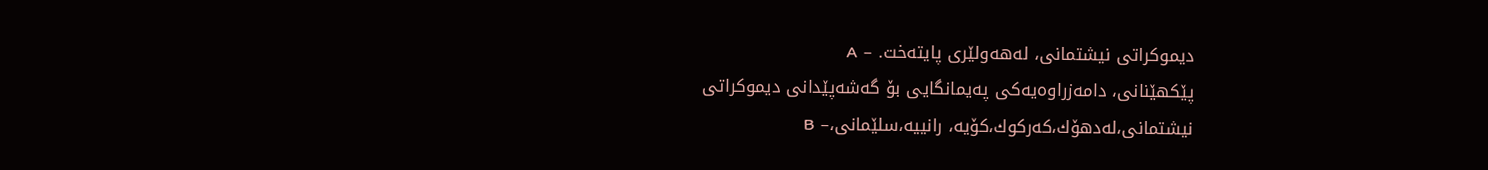دیموكراتی‌ نیشتمانی‌، له‌هه‌ولێری‌ پایته‌خت. – A
پێكهێنانی‌، دامه‌زراوه‌یه‌كی‌ په‌یمانگایی بۆ گه‌شه‌پێدانی‌ دیموكراتی‌ نیشتمانی‌،له‌دهۆك،كه‌ركوك،كۆیه‌، رانییه‌،سلێمانی‌،– B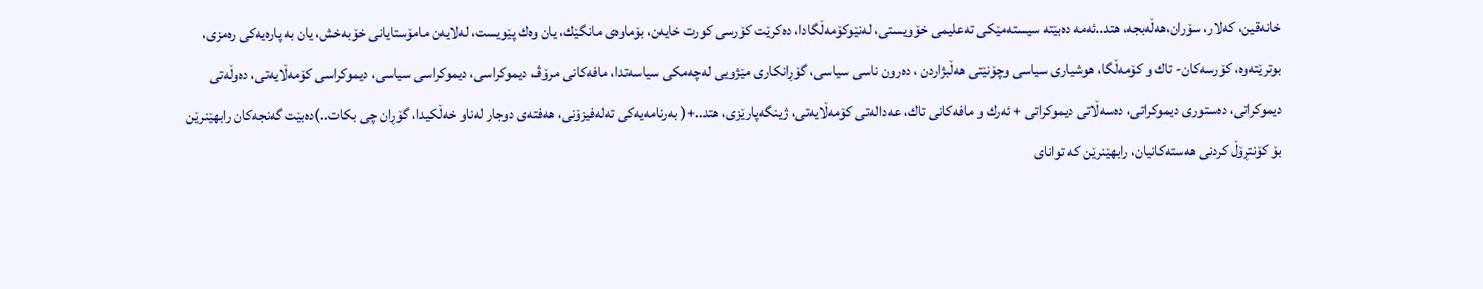خانه‌قین، كه‌لار، سۆران،هه‌ڵه‌بجه‌، هتد..ئه‌مه‌ ده‌بێته‌ سیسته‌مێكی‌ ته‌علیمی‌ خۆویستی‌، له‌نێوكۆمه‌ڵگادا، ده‌كرێت كۆرسی‌ كورت خایه‌ن، بۆماوه‌ی‌ مانگێك، یان وه‌ك پێویست، له‌لایه‌ن مامۆستایانی‌ خۆبه‌خش، یان به‌ پاره‌یه‌كی‌ ره‌مزی‌، بوترێته‌وه‌، كۆرسه‌كان- تاك و كۆمه‌ڵگا، هوشیاری‌ سیاسی‌ وچۆنێتی‌ هه‌ڵبژاردن ، ده‌رون ناسی‌ سیاسی‌، گۆڕانكاری‌ مێژویی له‌چه‌مكی‌ سیاسه‌تدا، مافه‌كانی‌ مرۆڤـ، دیموكراسی‌، دیموكراسی‌ سیاسی‌، دیموكراسی‌ كۆمه‌ڵایه‌تی‌، ده‌وڵه‌تی‌ دیموكراتی‌، ده‌ستوری‌ دیموكراتی‌، ده‌سه‌ڵاتی‌ دیموكراتی‌ + ئه‌رك و مافه‌كانی‌ تاك، عه‌داله‌تی‌ كۆمه‌ڵایه‌تی‌، ژینگه‌پارێزی‌، هتد..+( به‌رنامه‌یه‌كی‌ ته‌له‌فیزۆنی‌، هه‌فته‌ی‌ دوجار له‌ناو خه‌ڵكیدا، گۆڕان چی‌ بكات..)ده‌بێت گه‌نجه‌كان رابهێنرێن بۆ كۆنتڕۆڵ كردنی‌ هه‌سته‌كانیان، رابهێنرێن كه‌ توانای‌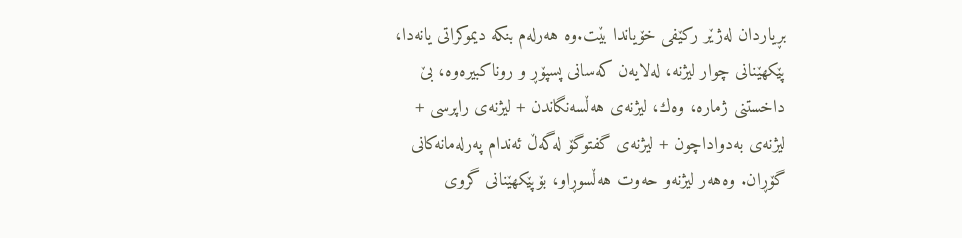بڕیاردان له‌ژێر ركێفی‌ خۆیاندا بێت.وه‌ هه‌رله‌م بنكه‌ دیموكراتی‌ یانه‌دا، پێكهێنانی‌ چوار لیژنه‌، له‌لایه‌ن كه‌سانی‌ پسپۆڕ و روناكبیره‌وه‌، بێ‌ داخستنی‌ ژماره‌، وه‌ك، لیژنه‌ی‌ هه‌ڵسه‌نگاندن + لیژنه‌ی‌ راپرسی‌ + لیژنه‌ی‌ به‌دواداچون + لیژنه‌ی‌ گفتوگۆ له‌گه‌ڵ ئه‌ندام په‌رله‌مانه‌كانی‌ گۆڕان. وه‌هه‌ر لیژنه‌و حه‌وت هه‌ڵسوڕاو، بۆپێكهێنانی‌ گروی‌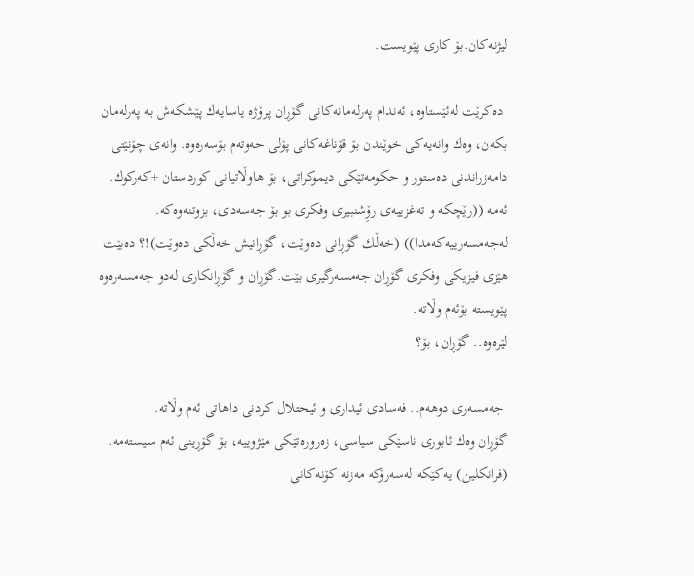لیژنه‌كان.بۆ كاری‌ پێویست.

 ده‌كرێت له‌ئێستاوه‌، ئه‌ندام په‌رله‌مانه‌كانی‌ گۆڕان پرۆژه‌ یاسایه‌ك پێشكه‌ش به‌ په‌رله‌مان بكه‌ن، وه‌ك وانه‌یه‌كی‌ خوێندن بۆ قۆناغه‌كانی‌ پۆلی‌ حه‌وته‌م بۆسه‌ره‌وه‌. وانه‌ی‌ چۆنێتی‌ دامه‌زراندنی‌ ده‌ستور و حكومه‌تێكی‌ دیموكراتی‌، بۆ هاوڵاتیانی‌ كوردستان +كه‌ركوك.
ئه‌مه‌ ((رێچكه‌ و ته‌غزییه‌ی‌ رۆِشنبیری‌ وفكری‌ بو بۆ جه‌سه‌دی‌، بزوتنه‌وه‌كه‌. له‌جه‌مسه‌رییه‌كه‌مدا)) (خه‌ڵك گۆڕانی‌ ده‌وێت، گۆڕانیش خه‌ڵكی‌ ده‌وێت)!؟ ده‌بێت هێزی‌ فیزیكی‌ وفكری‌ گۆڕان جه‌مسه‌رگیری بێت.گۆڕان و گۆڕانكاری‌ له‌دو جه‌مسه‌ره‌وه‌ پێویسته‌ بۆئه‌م وڵاته‌.
لێره‌وه‌.. گۆڕان، بۆ؟

 جه‌مسه‌ری‌ دوهه‌م.. فه‌سادی‌ ئیداری‌ و ئیحتلال كردنی‌ داهاتی‌ ئه‌م وڵاته‌.
گۆڕان وه‌ك ئابوری‌ ناسێكی‌ سیاسی‌، زه‌روره‌تێكی‌ مێژوییه‌، بۆ گۆڕینی‌ ئه‌م سیسته‌مه‌. (فرانكلین) یه‌كێكه‌ له‌سه‌رۆكه‌ مه‌زنه‌ كۆنه‌كانی‌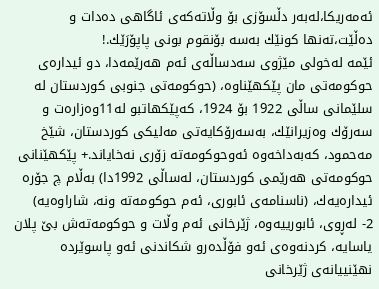ئه‌مه‌ریكا،له‌به‌ر دڵسۆزی‌ بۆ وڵاته‌كه‌ی‌ ئاگاهی‌ ده‌دات و ده‌ڵێت،ته‌نها كونێك به‌سه‌ بۆنقوم بونی‌ پاپۆرَێك.!
ئێمه‌ له‌خولی‌ مێژوی‌ سه‌دساڵه‌ی‌ ئه‌م هه‌رێمه‌دا، دو ئیداره‌ی‌ حوكومه‌تی مان پێكهێناوه‌، (حوكومه‌تی جنوبی‌ كوردستان له‌ سلێمانی‌ ساڵی‌ 1922 بۆ 1924، كه‌پێكهاتبو له‌11وه‌زاره‌ت و سه‌رۆك وه‌زیرانێك، به‌سه‌رۆكایه‌تی‌ مه‌لیكی‌ كوردستان، شێخ مه‌حمود، كه‌به‌داخه‌وه‌ ئه‌وحوكومه‌ته‌ زۆری‌ نه‌خایاند.+ پێكهێنانی‌ حوكومه‌تی‌ هه‌رێمی‌ كوردستان، له‌ساڵی‌ 1992دا) به‌ڵام چ جۆره‌ ئیداره‌یه‌ك، (ناسنامه‌ی‌ ئابوری‌، ئه‌م حوكومه‌ته‌ ونه‌، شاراوه‌یه‌)
2- له‌ڕوی‌، ئابورییه‌وه‌، ژێرخانی‌ ئه‌م وڵات و حوكومه‌ته‌ش بێ‌ پلان یاسایه‌، كردنه‌وه‌ی‌ ئه‌و فۆڵده‌رو شكاندنی‌ ئه‌و پاسوێرده‌ نهێنییانه‌ی‌ ژێرخانی‌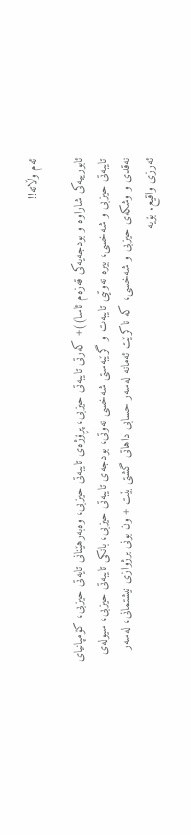ئه‌م وڵاته‌!!

ئابورییه‌كی‌ شاراوه‌ و بودجه‌یه‌كی‌ قه‌زه‌م ئاسا))+ كه‌رتی‌ تایبه‌تی‌ حیزبی‌، پڕۆژه‌ی‌ تایبه‌تی‌ حیزبی‌، وه‌به‌رهێنانی‌ تایه‌تی‌ حیزبی‌، كۆمپانیای‌ تایبه‌تی‌ حیزبی‌ و شه‌خسی‌، بیره‌ نه‌وتیی‌ تایبه‌ت و گرێبه‌ستی‌ شه‌خسی‌ نه‌وتی، بودجه‌ی‌ تایبه‌تی‌ حیزبی‌، بانكی‌ تایبه‌تی‌ حیزبی‌، سیوله‌ی‌ نه‌قدی‌ و وشكه‌ی‌ حیزبی‌ و شه‌خسی‌، كه‌ ناكرێت ئه‌مانه‌ له‌سه‌ر حسابی‌ داهاتی‌ گشتی‌ بێت + ون بونی‌ برژوازی‌ نیشتمانی‌، له‌سه‌ر ئه‌رزی‌ واقیع. بۆیه‌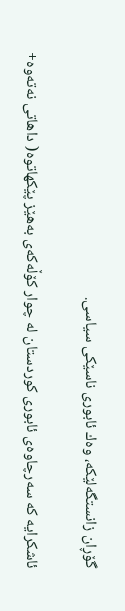گۆڕان زانستگه‌لێكه‌، وه‌ك ئابوری‌ ناسێكی‌ سیاسی‌.

ئاشكرایه‌ كه‌ سه‌رچاوه‌ی‌ ئابوری‌ كوردستان له‌ چوار كۆڵه‌كه‌ی‌ به‌هێز پێكهاتوه‌( داهاتی‌ نه‌ته‌وه‌+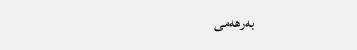به‌رهه‌می‌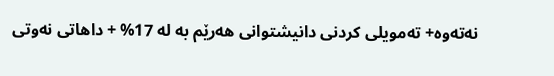نه‌ته‌وه‌+ ته‌مویلی‌ كردنی‌ دانیشتوانی‌ هه‌رێم به‌ له‌ 17% + داهاتی‌ نه‌وتی‌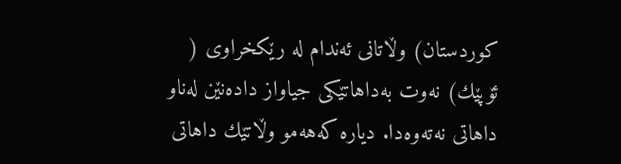كوردستان) وڵاتانی‌ ئه‌ندام له‌ رێكخراوی‌ ( ئۆپێك) نه‌وت به‌داهاتێكی‌ جیاواز داده‌نێن له‌ناو داهاتی‌ نه‌ته‌وه‌دا. دیاره‌ كه‌هه‌مو وڵاتێك داهاتی‌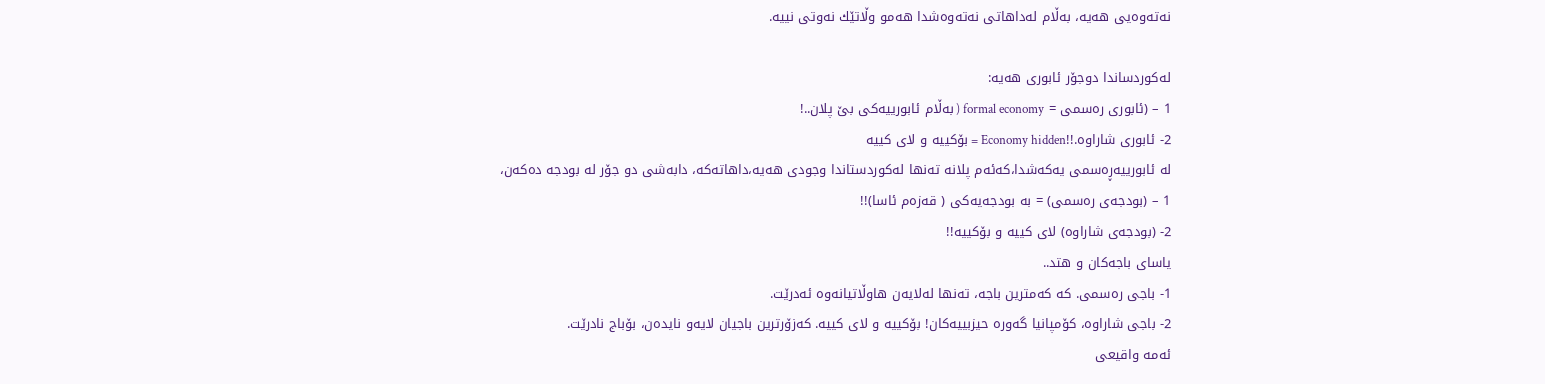نه‌ته‌وه‌یی‌ هه‌یه‌، به‌ڵام له‌داهاتی‌ نه‌ته‌وه‌شدا هه‌مو وڵاتێك نه‌وتی‌ نییه‌.

له‌كوردساندا دوجۆر ئابوری‌ هه‌یه‌:
1 – (ئابوری‌ ره‌سمی‌ = formal economy ( به‌ڵام ئابورییه‌كی‌ بێ‌ پلان..!
2- ئابوری‌ شاراوه‌.!!Economy hidden = بۆكییه‌ و لای‌ كییه‌
له‌ ئابورییه‌ڕه‌سمی یه‌كه‌شدا،كه‌ئه‌م پلانه‌ ته‌نها له‌كوردستاندا وجودی‌ هه‌یه‌،داهاته‌كه‌، دابه‌شی‌ دو جۆر له‌ بودجه‌ ده‌كه‌ن،
1 – (بودجه‌ی‌ ره‌سمی‌) = به‌ بودجه‌یه‌كی‌ ( قه‌زه‌م ئاسا)!!
2- (بودجه‌ی‌ شاراوه‌) لای‌ كییه‌ و بۆكییه‌!!
یاسای‌ باجه‌كان و هتد..
1- باجی‌ ره‌سمی‌. كه‌ كه‌مترین باجه‌، ته‌نها له‌لایه‌ن هاوڵاتیانه‌وه‌ ئه‌درێت.
2- باجی‌ شاراوه‌، كۆمپانیا گه‌وره‌ حیزبییه‌كان! بۆكییه‌ و لای‌ كییه‌. كه‌زۆرترین باجیان لایه‌و نایده‌ن، بۆباج نادرێت.
ئه‌مه‌ واقیعی‌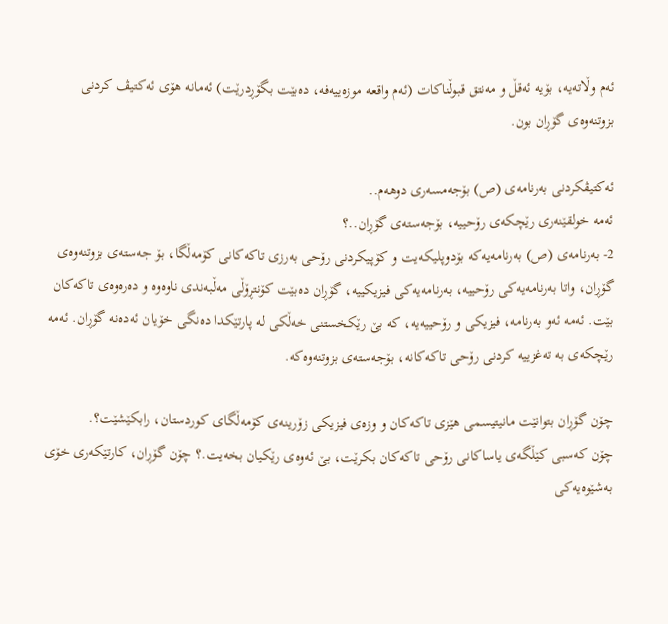ئه‌م وڵاته‌یه‌، بۆیه‌ ئه‌قڵ و مه‌نتق قبوڵناكات (ئه‌م واقعه‌ موزه‌ییه‌فه‌، ده‌بێت بگۆڕدرێت) ئه‌مانه‌ هۆی‌ ئه‌كتیڤ كردنی‌ بزوتنه‌وه‌ی‌ گۆڕان بون.

ئه‌كتیڤكردنی‌ به‌رنامه‌ی‌ (ص) بۆجه‌مسه‌ری‌ دوهه‌م..
ئه‌مه‌ خولقێنه‌ری‌ رێچكه‌ی‌ رۆحییه‌، بۆجه‌سته‌ی‌ گۆڕان..؟
2- به‌رنامه‌ی‌ (ص) به‌رنامه‌یه‌كه‌ بۆدوپلیكه‌یت و كۆپیكردنی‌ رۆحی‌ به‌رزی‌ تاكه‌كانی‌ كۆمه‌ڵگا، بۆ جه‌سته‌ی‌ بزوتنه‌وه‌ی‌ گۆڕان، واتا به‌رنامه‌یه‌كی‌ رۆحییه‌، به‌رنامه‌یه‌كی‌ فیزیكییه‌، گۆڕان ده‌بێت كۆنتڕۆڵی‌ مه‌ڵبه‌ندی‌ ناوه‌وه‌ و ده‌ره‌وه‌ی‌ تاكه‌كان بێت. ئه‌مه‌ ئه‌و به‌رنامه‌، فیزیكی‌ و رۆحییه‌یه‌، كه‌ بێ‌ رێكخستنی‌ خه‌ڵكی‌ له‌ پارتێكدا ده‌نگی‌ خۆیان ئه‌ده‌نه‌ گۆڕان. ئه‌مه‌ رێچكه‌ی‌ به‌ ته‌غزییه‌ كردنی‌ رۆحی‌ تاكه‌كانه‌، بۆجه‌سته‌ی‌ بزوتنه‌وه‌كه‌.

چۆن گۆڕان بتوانێت مانیتیسمی‌ هێزی‌ تاكه‌كان و وزه‌ی‌ فیزیكی‌ زۆرینه‌ی‌ كۆمه‌ڵگای‌ كوردستان، رابكێشێت؟.
چۆن كه‌سبی‌ كێڵگه‌ی‌ یاساكانی‌ رۆحی‌ تاكه‌كان بكرێت، بێ‌ ئه‌وه‌ی‌ رێكیان بخه‌یت.؟ چۆن گۆڕان، كارتێكه‌ری‌ خۆی‌ به‌شێوه‌یه‌كی‌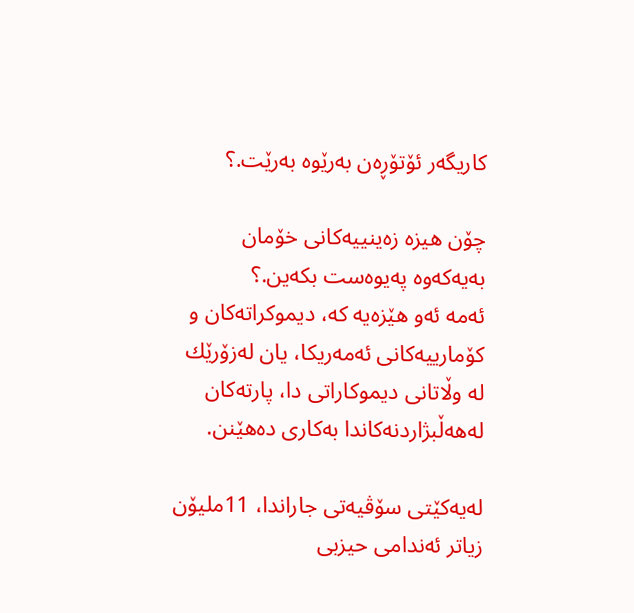كاریگه‌ر ئۆتۆڕه‌ن به‌رێوه‌ به‌رێت.؟

چۆن هیزه‌ زه‌ینییه‌كانی‌ خۆمان به‌یه‌كه‌وه‌ په‌یوه‌ست بكه‌ین.؟
ئه‌مه‌ ئه‌و هێزه‌یه‌ كه‌، دیموكراته‌كان و كۆمارییه‌كانی‌ ئه‌مه‌ریكا، یان له‌زۆرێك له‌ وڵاتانی‌ دیموكاراتی‌ دا، پارته‌كان له‌هه‌ڵبژاردنه‌كاندا به‌كاری‌ ده‌هێنن.

له‌یه‌كێتی‌ سۆڤیه‌تی‌ جاراندا، 11ملیۆن زیاتر ئه‌ندامی‌ حیزبی‌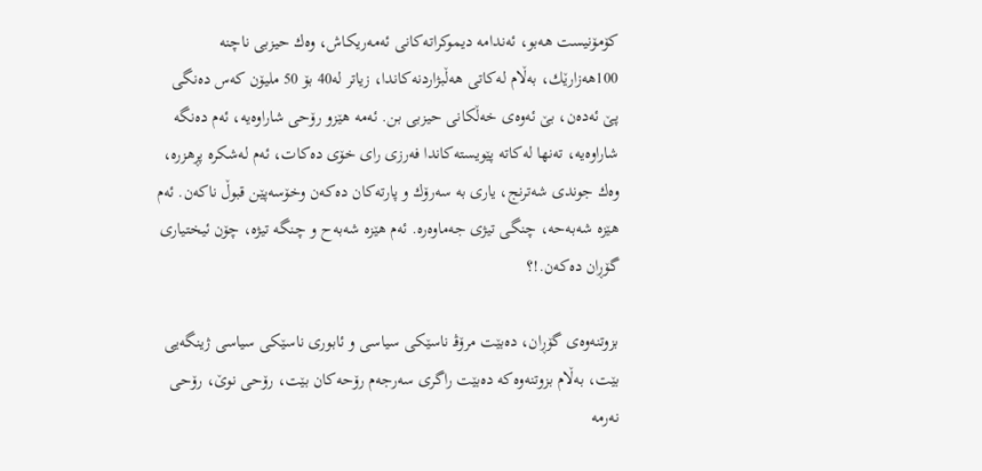كۆمۆنیست هه‌بو، ئه‌ندامه‌ دیموكراته‌كانی‌ ئه‌مه‌ریكاش، وه‌ك حیزبی‌ ناچنه‌ 100هه‌زارێك، به‌ڵام له‌كاتی‌ هه‌ڵبژاردنه‌كاندا، زیاتر له‌40 بۆ 50 ملیۆن كه‌س ده‌نگی‌ پێ ئه‌ده‌ن، بێ ئه‌وه‌ی‌ خه‌ڵكانی‌ حیزبی‌ بن. ئه‌مه‌ هێزو رۆحی‌ شاراوه‌یه‌، ئه‌م ده‌نگه‌ شاراوه‌یه‌، ته‌نها له‌كاته‌ پێویسته‌كاندا فه‌رزی‌ رای‌ خۆی‌ ده‌كات، ئه‌م له‌شكره‌ پڕهزره‌، وه‌ك جوندی‌ شه‌ترنج، یاری‌ به‌ سه‌رۆك و پارته‌كان ده‌كه‌ن وخۆسه‌پێن قبوڵ ناكه‌ن. ئه‌م هێزه‌ شه‌به‌حه‌، چنگی‌ تیژی‌ جه‌ماوه‌ره‌. ئه‌م هێزه‌ شه‌به‌ح و چنگه‌ تیژه‌، چۆن ئیختیاری‌ گۆڕان ده‌كه‌ن.!؟

بزوتنه‌وه‌ی‌ گۆڕان، ده‌بێت مرۆڤـ ناسێكی‌ سیاسی‌ و ئابوری‌ ناسێكی‌ سیاسی‌ ژینگه‌یی‌ بێت، به‌ڵام بزوتنه‌وه‌كه‌ ده‌بێت راگری‌ سه‌رجه‌م رۆحه‌كان بێت، رۆحی‌ نوێ‌، رۆحی‌ نه‌رمه‌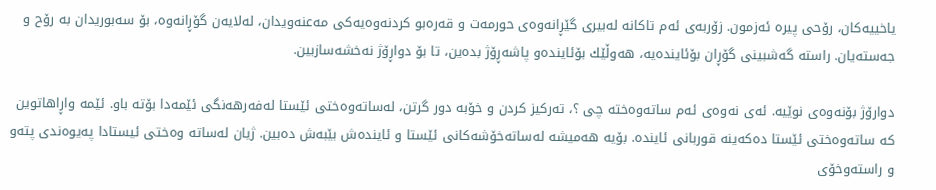یاخییه‌كان، رۆحی‌ پیره‌ ئه‌زمون. زۆربه‌ی‌ ئه‌م تاكانه‌ له‌بیری‌ گێڕانه‌وه‌ی حورمه‌ت و قه‌ره‌بو كردنه‌وه‌یه‌كی‌ مه‌عنه‌ویدان، له‌لایه‌ن گۆڕانه‌وه‌، بۆ سه‌بوریدان به‌ رۆح و جه‌سته‌یان. راسته‌ گه‌شبینی‌ گۆڕان بۆئاینده‌یه‌، هه‌وڵێك بۆئاینده‌و پاشه‌ڕۆژ بده‌ین، تا بۆ دواڕۆژ نه‌خشه‌سازبین.

دوارۆژ بۆنه‌وه‌ی‌ نوێیه‌. ئه‌ی‌ نه‌وه‌ی‌ ئه‌م ساته‌وه‌خته‌ چی‌ ؟، ته‌ركیز كردن و خۆبه‌ دور گرتن، له‌ساته‌وه‌ختی‌ ئێستا له‌فه‌رهه‌نگی‌ ئێمه‌دا بۆته‌ باو. ئێمه‌ واڕاهاتوین كه‌ ساته‌وه‌ختی‌ ئێستا ده‌كه‌ینه‌ قوربانی‌ ئاینده‌. بۆیه‌ هه‌میشه‌ له‌ساته‌خۆشه‌كانی‌ ئێستا و ئاینده‌ش بێبه‌ش ده‌بین. ژیان له‌ساته‌ وه‌ختی‌ ئیستادا په‌یوه‌ندی‌ پته‌و و راسته‌وخۆی‌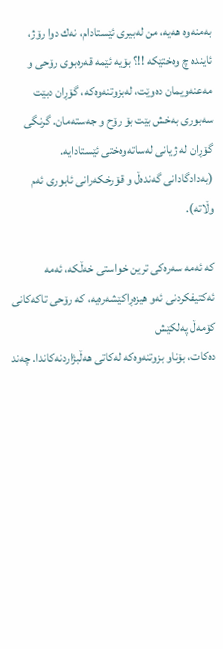به‌منه‌وه‌ هه‌یه‌، من له‌بیری‌ ئێستادام، نه‌ك دوا رۆژ، ئاینده‌ چ وه‌ختێكه‌ !!؟ بۆیه‌ ئێمه‌ قه‌ره‌بوی‌ رۆحی‌ و مه‌عنه‌ویمان ده‌وێت، له‌بزوتنه‌وه‌كه‌، گۆڕان دبێت سه‌بوری‌ به‌خش بێت بۆ رۆح و جه‌سته‌مان. گرنگی‌ گۆڕان له‌ ژیانی‌ له‌ساته‌وه‌ختی‌ ئێستادایه‌.
(به‌دادگادانی‌ گه‌نده‌ڵ و قۆرخكه‌رانی‌ ئابوری‌ ئه‌م وڵاته‌).

كه‌ ئه‌مه‌ سه‌ره‌كی ترین خواستی‌ خه‌ڵكه‌، ئه‌مه‌ ئه‌كتیفكردنی‌ ئه‌و هیزه‌ڕاكێشه‌ره‌یه‌، كه‌ رۆحی تاكه‌كانی‌ كۆمه‌ڵ په‌لكێش
ده‌كات، بۆناو بزوتنه‌وه‌كه‌ له‌كاتی‌ هه‌ڵبژاردنه‌كاندا. چه‌ند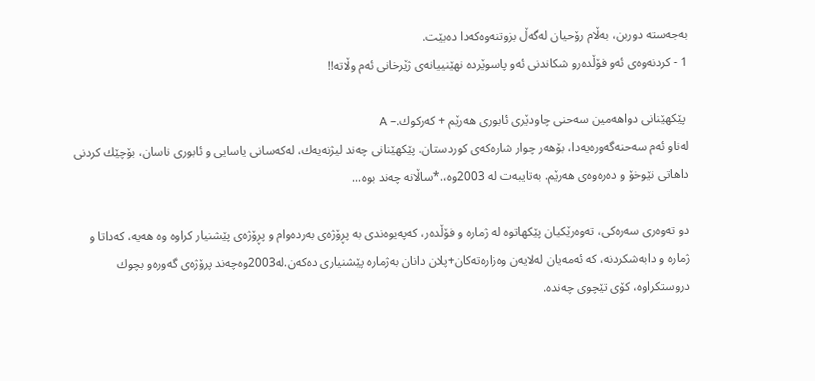به‌جه‌سته‌ دوربن، به‌ڵام رۆحیان له‌گه‌ڵ بزوتنه‌وه‌كه‌دا ده‌بێت.
1 - كردنه‌وه‌ی‌ ئه‌و فۆڵده‌رو شكاندنی‌ ئه‌و پاسوێرده‌ نهێنییانه‌ی‌ ژێرخانی‌ ئه‌م وڵاته‌!!

 پێكهێنانی‌ دواهه‌مین سه‌حنی‌ چاودێری‌ ئابوری‌ هه‌رێم + كه‌ركوك.– A
له‌ناو ئه‌م سه‌حنه‌گه‌وره‌یه‌دا، بۆهه‌ر چوار شاره‌كه‌ی‌ كوردستان. پێكهێنانی‌ چه‌ند لیژنه‌یه‌ك، له‌كه‌سانی‌ یاسایی‌ و ئابوری‌ ناسان، بۆچێك كردنی‌ داهاتی‌ نێوخۆ و ده‌ره‌وه‌ی‌ هه‌رێم. به‌تایبه‌ت له‌ 2003وه‌،.*ساڵانه‌ چه‌ند بوه‌...

دو ته‌وه‌ری‌ سه‌ره‌كی‌، ته‌وه‌رێكیان پێكهاتوه‌ له‌ ژماره‌ و فۆڵده‌ر، كه‌په‌یوه‌ندی‌ به‌ پڕۆژه‌ی‌ به‌رده‌وام و پڕۆژه‌ی‌ پێشنیار كراوه‌ وه‌ هه‌یه‌، كه‌داتا و ژماره‌ و دابه‌شكردنه‌، كه‌ ئه‌مه‌یان له‌لایه‌ن وه‌زاره‌ته‌كان+پلان دانان به‌ژماره‌ پێشنیاری‌ ده‌كه‌ن.له‌2003وه‌چه‌ند پرۆژه‌ی‌ گه‌وره‌و بچوك دروستكراوه‌، كۆی‌ تێچوی‌ چه‌نده‌.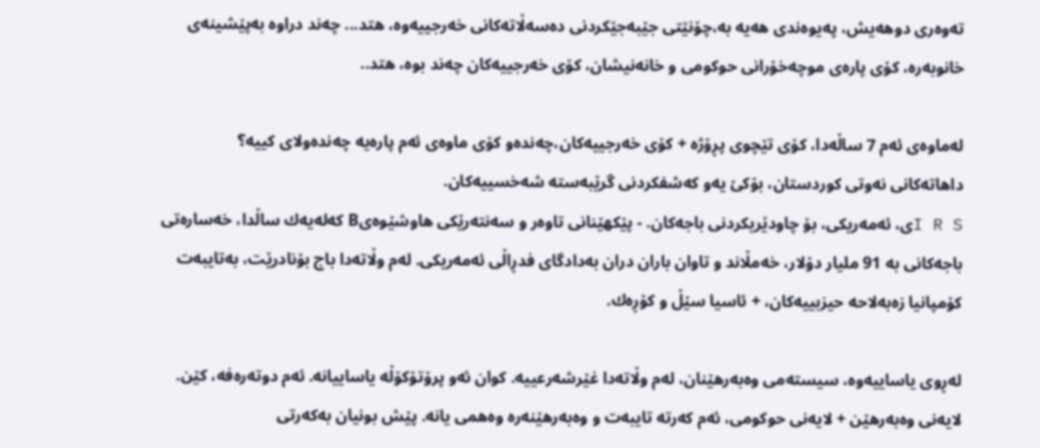ته‌وه‌ری‌ دوهه‌یش، په‌یوه‌ندی‌ هه‌یه‌ به‌،چۆنێتی‌ جێبه‌جێكردنی‌ ده‌سه‌ڵاته‌كانی‌ خه‌رجییه‌وه‌، هتد... چه‌ند دراوه‌ به‌پێشینه‌ی‌ خانوبه‌ره‌، كۆی‌ پاره‌ی‌ موچه‌خۆرانی‌ حوكومی‌ و خانه‌نیشان، كۆی‌ خه‌رجییه‌كان چه‌ند بوه‌، هتد..

له‌ماوه‌ی‌ ئه‌م 7 ساڵه‌دا، كۆی‌ تێچوی‌ پڕۆژه‌ + كۆی‌ خه‌رجییه‌كان،چه‌نده‌و كۆی‌ ماوه‌ی‌ ئه‌م پاره‌یه‌ چه‌نده‌ولای‌ كییه‌؟
داهاته‌كانی‌ نه‌وتی‌ كوردستان، بۆكێ یه‌و كه‌شفكردنی‌ گرێبه‌سته‌ شه‌خسییه‌كان.
I R Sی‌، ئه‌مه‌ریكی‌، بۆ چاودێریكردنی‌ باجه‌كان. - پێكهێنانی‌ تاوه‌ر و سه‌نته‌رێكی‌ هاوشێوه‌ی‌B كه‌له‌یه‌ك ساڵدا، خه‌ساره‌تی‌ باجه‌كانی‌ به‌ 91 ملیار دۆلار، خه‌مڵاند و تاوان باران دران به‌دادگای‌ فدڕاڵی‌ ئه‌مه‌ریكی‌. له‌م وڵاته‌دا باج بۆنادرێت، به‌تایبه‌ت كۆمپانیا زه‌به‌لاحه‌ حیزبییه‌كان، + ئاسیا سێڵ و كۆڕه‌ك.

له‌ڕوی‌ یاساییه‌وه‌، سیسته‌می‌ وه‌به‌رهێنان، له‌م وڵاته‌دا غێرشه‌رعییه‌. كوان ئه‌و پرۆتۆكۆڵه‌ یاساییانه‌. ئه‌م دوته‌ره‌فه‌، كێن. لایه‌نی‌ وه‌به‌رهێن + لایه‌نی‌ حوكومی‌، ئه‌م كه‌رته‌ تایبه‌ت و وه‌به‌رهێنه‌ره‌ وه‌همی‌ یانه‌. پێش بونیان به‌كه‌رتی‌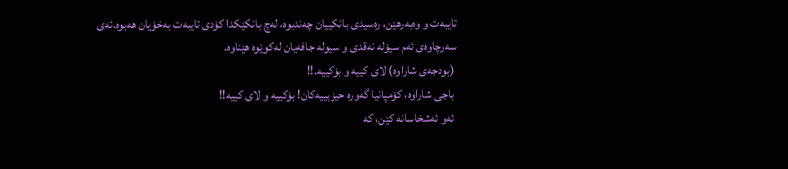تایبه‌ت و وه‌به‌رهێن، ره‌سیدی‌ بانكییان چه‌ندبوه‌، له‌چ بانكێكدا كۆدی‌ تایبه‌ت به‌خۆیان هه‌بوه‌.ئه‌ی‌ سه‌رچاوه‌ی‌ ئه‌م سیۆله‌ نه‌قدی‌ و سیوله‌ جافه‌یان له‌كوێوه‌ هێناوه‌.
 (بودجه‌ی‌ شاراوه‌) لای‌ كییه‌ و بۆكییه‌.!!
 باجی‌ شاراوه‌، كۆمپانیا گه‌وره‌ حیزبییه‌كان! بۆكییه‌ و لای‌ كییه‌!!
 ئه‌و ئه‌شخاسانه‌ كێن، كه‌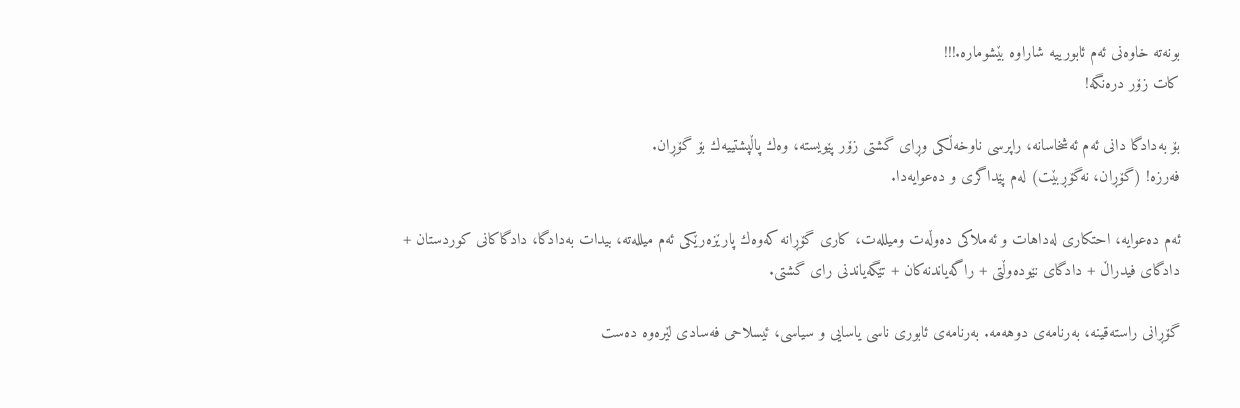بونه‌ته‌ خاوه‌نی‌ ئه‌م ئابورییه‌ شاراوه‌ بێشوماره‌.!!!
كات زۆر دره‌نگه‌!

بۆ به‌دادگا دانی‌ ئه‌م ئه‌شخاسانه‌، راپرسی‌ ناوخه‌ڵكی‌ وڕای‌ گشتی‌ زۆر پێویسته‌، وه‌ك پاڵپشتییه‌ك بۆ گۆڕان.
فه‌رزه‌! (گۆڕان، نه‌گۆڕبێت) له‌م پێداگری و ده‌عوایه‌دا.

ئه‌م ده‌عوایه‌، احتكاری‌ له‌داهات و ئه‌ملاكی‌ ده‌وڵه‌ت ومیلله‌ت، كاری‌ گۆڕانه‌ كه‌وه‌ك پارێزه‌رێكی‌ ئه‌م میلله‌ته‌، بیدات به‌دادگا، دادگاكانی‌ كوردستان + دادگای‌ فیدراڵ + دادگای‌ نێوده‌وڵتی‌ + راگه‌یاندنه‌كان + تێگه‌یاندنی‌ رای‌ گشتی‌.

گۆڕانی‌ راسته‌قینه‌، به‌رنامه‌ی‌ دوهه‌مه‌. به‌رنامه‌ی‌ ئابوری‌ ناسی‌ یاسایی‌ و سیاسی‌، ئیسلاحی‌ فه‌سادی‌ لێره‌وه‌ ده‌ست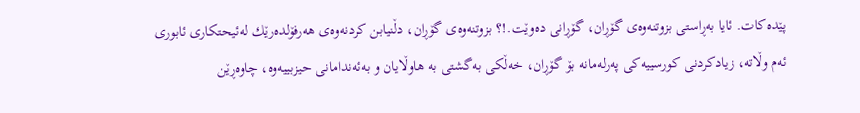پێده‌كات. ئایا به‌ڕاستی‌ بزوتنه‌وه‌ی‌ گۆڕان، گۆڕانی‌ ده‌وێت.!؟ بزوتنه‌وه‌ی‌ گۆڕان، دڵنیابن كردنه‌وه‌ی‌ هه‌رفۆلده‌رێك له‌ئیحتكاری‌ ئابوری‌ ئه‌م وڵاته‌، زیادكردنی‌ كورسییه‌كی‌ په‌رله‌مانه‌ بۆ گۆڕان، خه‌ڵكی‌ به‌گشتی‌ به‌ هاوڵایان و به‌ئه‌ندامانی‌ حیزبییه‌وه‌، چاوه‌ڕێن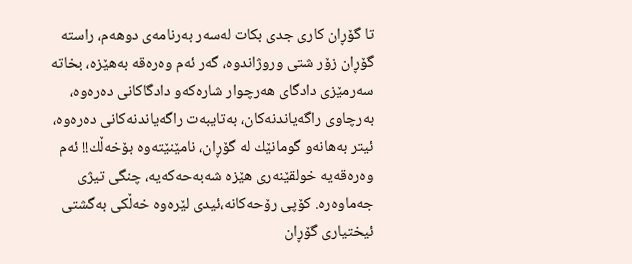تا گۆڕان كاری‌ جدی‌ بكات له‌سه‌ر به‌رنامه‌ی‌ دوهه‌م، راسته‌ گۆڕان زۆر شتی‌ وروژاندوه‌، گه‌ر ئه‌م وه‌ره‌قه‌ به‌هێزه‌، بخاته‌ سه‌رمێزی‌ دادگای‌ هه‌رچوار شاره‌كه‌و دادگاكانی‌ ده‌ره‌وه‌، به‌رچاوی‌ راگه‌یاندنه‌كان، به‌تایبه‌ت راگه‌یاندنه‌كانی‌ ده‌ره‌وه‌، ئیتر به‌هانه‌و گومانێك له‌ گۆڕان، نامێنێته‌وه‌ بۆخه‌ڵك!! ئه‌م وه‌ره‌قه‌یه‌ خولقێنه‌ری‌ هێزه‌ شه‌به‌حه‌كه‌یه‌، چنگی‌ تیژی‌ جه‌ماوه‌ره‌. كۆپی‌ رۆحه‌كانه‌،ئیدی‌ لێره‌وه‌ خه‌ڵكی‌ به‌گشتی‌ ئیختیاری‌ گۆڕان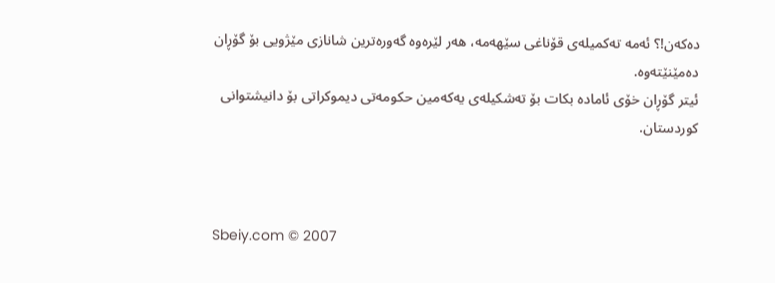ده‌كه‌ن!؟ ئه‌مه‌ ته‌كمیله‌ی‌ قۆناغی‌ سێهه‌مه‌، هه‌ر لێره‌وه‌ گه‌وره‌ترین شانازی‌ مێژویی‌ بۆ گۆڕان ده‌مێنێته‌وه‌.
ئیتر گۆڕان خۆی‌ ئاماده‌ بكات بۆ ته‌شكیله‌ی یه‌كه‌مین حكومه‌تی‌ دیموكراتی‌ بۆ دانیشتوانی‌ كوردستان.



Sbeiy.com © 2007